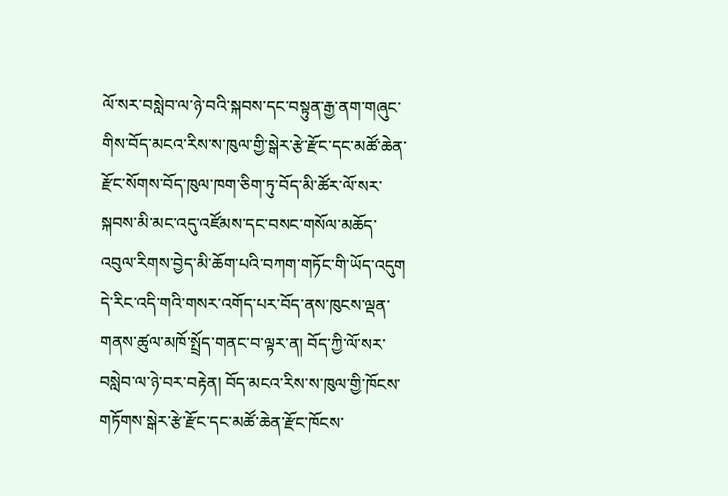ལོ་སར་བསླེབ་ལ་ཉེ་བའི་སྐབས་དང་བསྟུན་རྒྱ་ནག་གཞུང་གིས་བོད་མངའ་རིས་ས་ཁུལ་གྱི་སྒེར་རྩེ་རྫོང་དང་མཚོ་ཆེན་རྫོང་སོགས་བོད་ཁུལ་ཁག་ཅིག་ཏུ་བོད་མི་ཚོར་ལོ་སར་སྐབས་མི་མང་འདུ་འཛོམས་དང་བསང་གསོལ་མཆོད་འབུལ་རིགས་བྱེད་མི་ཆོག་པའི་བཀག་གཏོང་གི་ཡོད་འདུག
དེ་རིང་འདི་གའི་གསར་འགོད་པར་བོད་ནས་ཁུངས་ལྡན་གནས་ཚུལ་མཁོ་སྤྲོད་གནང་བ་ལྟར་ན། བོད་ཀྱི་ལོ་སར་བསླེབ་ལ་ཉེ་བར་བརྟེན། བོད་མངའ་རིས་ས་ཁུལ་གྱི་ཁོངས་གཏོགས་སྒེར་རྩེ་རྫོང་དང་མཚོ་ཆེན་རྫོང་ཁོངས་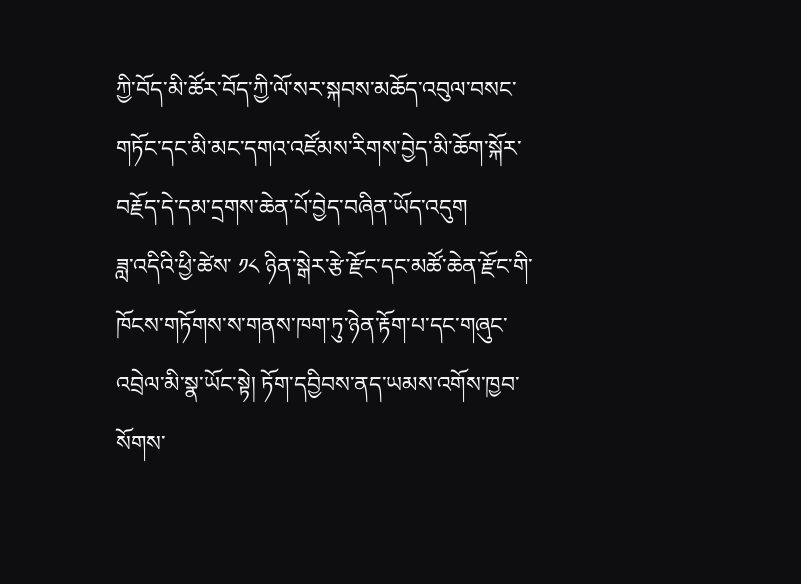ཀྱི་བོད་མི་ཚོར་བོད་ཀྱི་ལོ་སར་སྐབས་མཆོད་འབུལ་བསང་གཏོང་དང་མི་མང་དགའ་འཛོམས་རིགས་བྱེད་མི་ཆོག་སྐོར་བརྗོད་དེ་དམ་དྲགས་ཆེན་པོ་བྱེད་བཞིན་ཡོད་འདུག
ཟླ་འདིའི་ཕྱི་ཚེས་ ༡༨ ཉིན་སྒེར་རྩེ་རྫོང་དང་མཚོ་ཆེན་རྫོང་གི་ཁོངས་གཏོགས་ས་གནས་ཁག་ཏུ་ཉེན་རྟོག་པ་དང་གཞུང་འབྲེལ་མི་སྣ་ཡོང་སྟེ། ཏོག་དབྱིབས་ནད་ཡམས་འགོས་ཁྱབ་སོགས་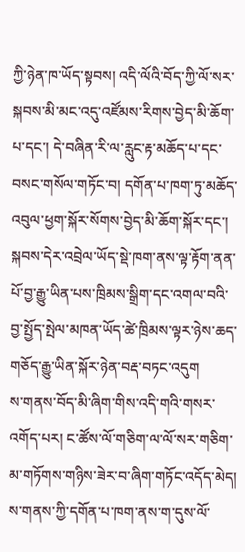ཀྱི་ཉེན་ཁ་ཡོད་སྟབས། འདི་ལོའི་བོད་ཀྱི་ལོ་སར་སྐབས་མི་མང་འདུ་འཛོམས་རིགས་བྱེད་མི་ཆོག་པ་དང་། དེ་བཞིན་རི་ལ་རླུང་རྟ་མཆོད་པ་དང་བསང་གསོལ་གཏོང་བ། དགོན་པ་ཁག་ཏུ་མཆོད་འབུལ་ཕྱག་སྐོར་སོགས་བྱེད་མི་ཆོག་སྐོར་དང་། སྐབས་དེར་འབྲེལ་ཡོད་སྡེ་ཁག་ནས་ལྟ་རྟོག་ནན་པོ་བྱ་རྒྱུ་ཡིན་པས་ཁྲིམས་སྒྲིག་དང་འགལ་བའི་བྱ་སྤྱོད་སྤེལ་མཁན་ཡོད་ཚེ་ཁྲིམས་ལྟར་ཉེས་ཆད་གཅོད་རྒྱུ་ཡིན་སྐོར་ཉེན་བརྡ་བཏང་འདུག
ས་གནས་བོད་མི་ཞིག་གིས་འདི་གའི་གསར་འགོད་པར། ང་ཚོས་ལོ་གཅིག་ལ་ལོ་སར་གཅིག་མ་གཏོགས་གཉིས་ཟེར་བ་ཞིག་གཏོང་འདོད་མེད། ས་གནས་ཀྱི་དགོན་པ་ཁག་ནས་ག་དུས་ལོ་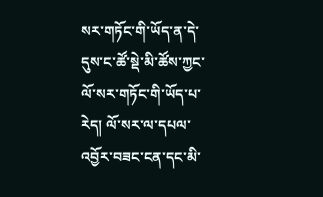སར་གཏོང་གི་ཡོད་ན་དེ་དུས་ང་ཚོ་སྡེ་མི་ཚོས་ཀྱང་ལོ་སར་གཏོང་གི་ཡོད་པ་རེད། ལོ་སར་ལ་དཔལ་འབྱོར་བཟང་ངན་དང་མི་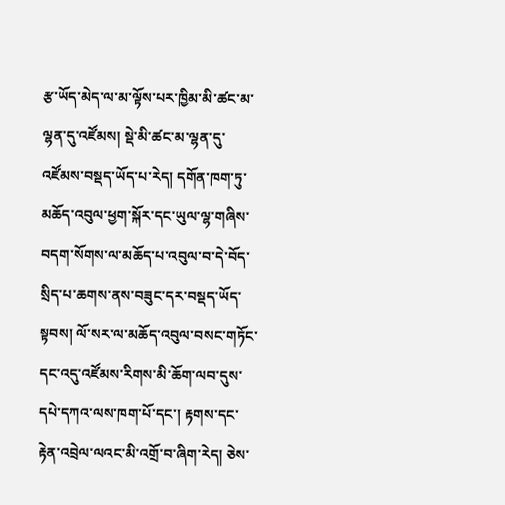རྩ་ཡོད་མེད་ལ་མ་ལྟོས་པར་ཁྱིམ་མི་ཚང་མ་ལྷན་དུ་འཛོམས། སྡེ་མི་ཚང་མ་ལྷན་དུ་འཛོམས་བསྡད་ཡོད་པ་རེད། དགོན་ཁག་ཏུ་མཆོད་འབུལ་ཕྱག་སྐོར་དང་ཡུལ་ལྷ་གཞིས་བདག་སོགས་ལ་མཆོད་པ་འབུལ་བ་དེ་བོད་སྲིད་པ་ཆགས་ནས་བཟུང་དར་བསྡད་ཡོད་སྟབས། ལོ་སར་ལ་མཆོད་འབུལ་བསང་གཏོང་དང་འདུ་འཛོམས་རིགས་མི་ཆོག་ལབ་དུས་དཔེ་དཀའ་ལས་ཁག་པོ་དང་། རྟགས་དང་རྟེན་འབྲེལ་ལའང་མི་འགྲོ་བ་ཞིག་རེད། ཅེས་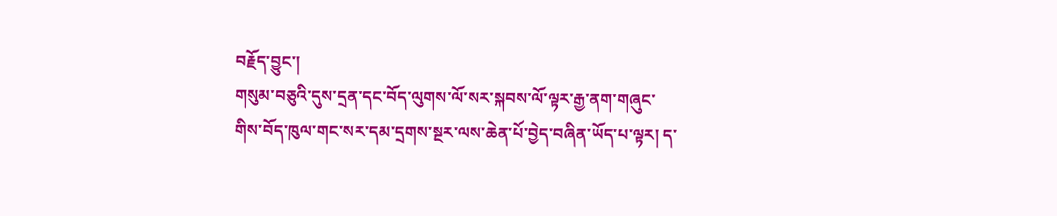བརྗོད་བྱུང་།
གསུམ་བཅུའི་དུས་དྲན་དང་བོད་ལུགས་ལོ་སར་སྐབས་ལོ་ལྟར་རྒྱ་ནག་གཞུང་གིས་བོད་ཁུལ་གང་སར་དམ་དྲགས་སྔར་ལས་ཆེན་པོ་བྱེད་བཞིན་ཡོད་པ་ལྟར། ད་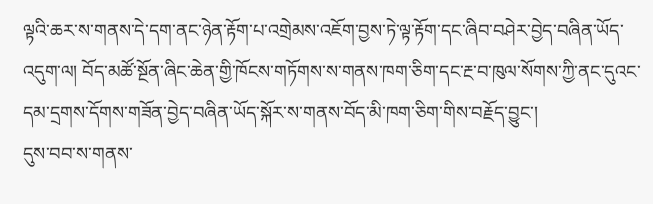ལྟའི་ཆར་ས་གནས་དེ་དག་ནང་ཉེན་རྟོག་པ་འགྲེམས་འཇོག་བྱས་ཏེ་ལྟ་རྟོག་དང་ཞིབ་བཤེར་བྱེད་བཞིན་ཡོད་འདུག་ལ། བོད་མཚོ་སྔོན་ཞིང་ཆེན་གྱི་ཁོངས་གཏོགས་ས་གནས་ཁག་ཅིག་དང་རྔ་བ་ཁུལ་སོགས་ཀྱི་ནང་དུའང་དམ་དྲགས་དོགས་གཟོན་བྱེད་བཞིན་ཡོད་སྐོར་ས་གནས་བོད་མི་ཁག་ཅིག་གིས་བརྗོད་བྱུང་།
དུས་བབ་ས་གནས་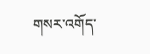གསར་འགོད་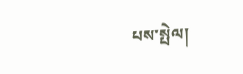པས་སྤེལ།